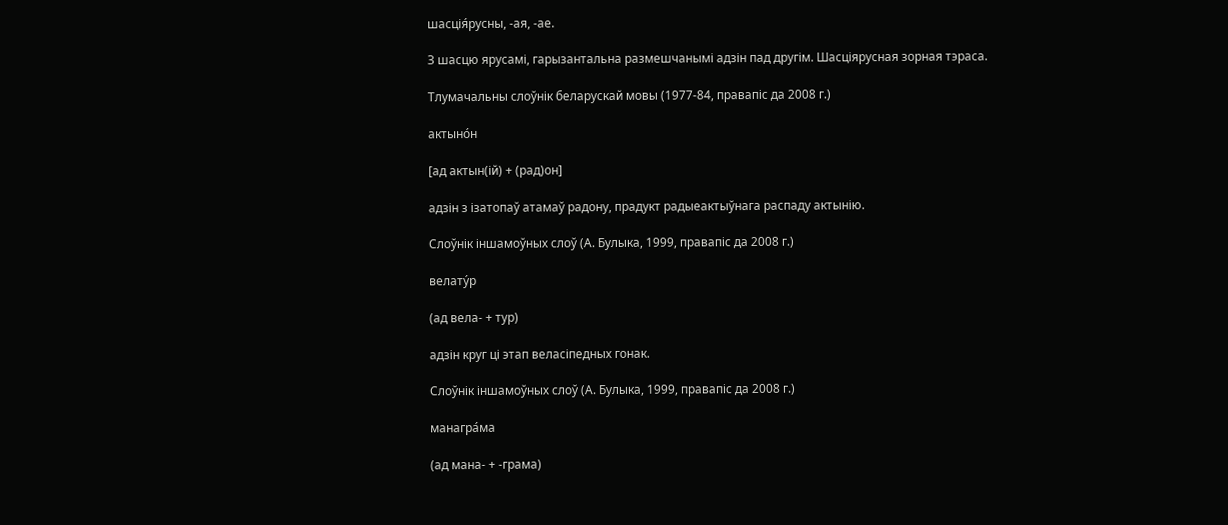шасція́русны, ‑ая, ‑ае.

З шасцю ярусамі, гарызантальна размешчанымі адзін пад другім. Шасціярусная зорная тэраса.

Тлумачальны слоўнік беларускай мовы (1977-84, правапіс да 2008 г.)

актыно́н

[ад актын(ій) + (рад)он]

адзін з ізатопаў атамаў радону, прадукт радыеактыўнага распаду актынію.

Слоўнік іншамоўных слоў (А. Булыка, 1999, правапіс да 2008 г.)

велату́р

(ад вела- + тур)

адзін круг ці этап веласіпедных гонак.

Слоўнік іншамоўных слоў (А. Булыка, 1999, правапіс да 2008 г.)

манагра́ма

(ад мана- + -грама)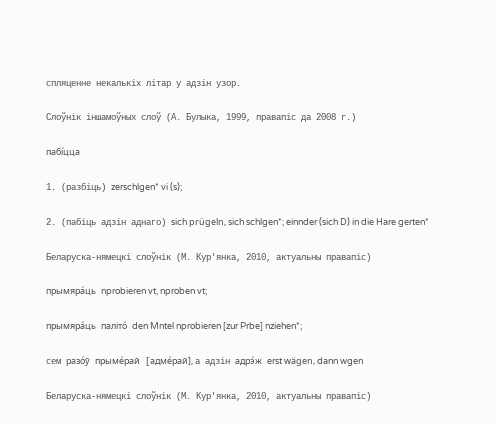спляценне некалькіх літар у адзін узор.

Слоўнік іншамоўных слоў (А. Булыка, 1999, правапіс да 2008 г.)

пабі́цца

1. (разбіць) zerschlgen* vi (s);

2. (пабіць адзін аднаго) sich prügeln, sich schlgen*; einnder (sich D) in die Hare gerten*

Беларуска-нямецкі слоўнік (М. Кур'янка, 2010, актуальны правапіс)

прымяра́ць nprobieren vt, nproben vt;

прымяра́ць паліто́ den Mntel nprobieren [zur Prbe] nziehen*;

сем разо́ў прыме́рай [адме́рай], а адзін адрэ́ж erst wägen, dann wgen

Беларуска-нямецкі слоўнік (М. Кур'янка, 2010, актуальны правапіс)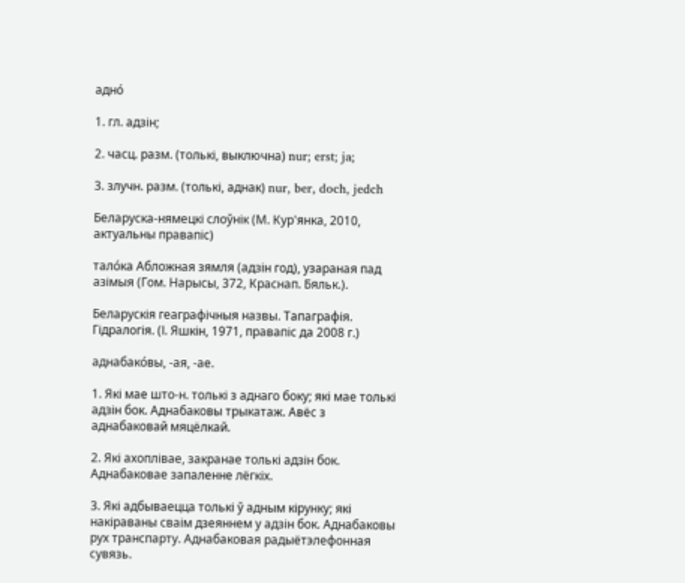адно́

1. гл. адзін;

2. часц. разм. (толькі, выключна) nur; erst; ja;

3. злучн. разм. (толькі, аднак) nur, ber, doch, jedch

Беларуска-нямецкі слоўнік (М. Кур'янка, 2010, актуальны правапіс)

тало́ка Абложная зямля (адзін год), узараная пад азімыя (Гом. Нарысы, 372, Краснап. Бяльк.).

Беларускія геаграфічныя назвы. Тапаграфія. Гідралогія. (І. Яшкін, 1971, правапіс да 2008 г.)

аднабако́вы, ‑ая, ‑ае.

1. Які мае што‑н. толькі з аднаго боку; які мае толькі адзін бок. Аднабаковы трыкатаж. Авёс з аднабаковай мяцёлкай.

2. Які ахоплівае, закранае толькі адзін бок. Аднабаковае запаленне лёгкіх.

3. Які адбываецца толькі ў адным кірунку; які накіраваны сваім дзеяннем у адзін бок. Аднабаковы рух транспарту. Аднабаковая радыётэлефонная сувязь.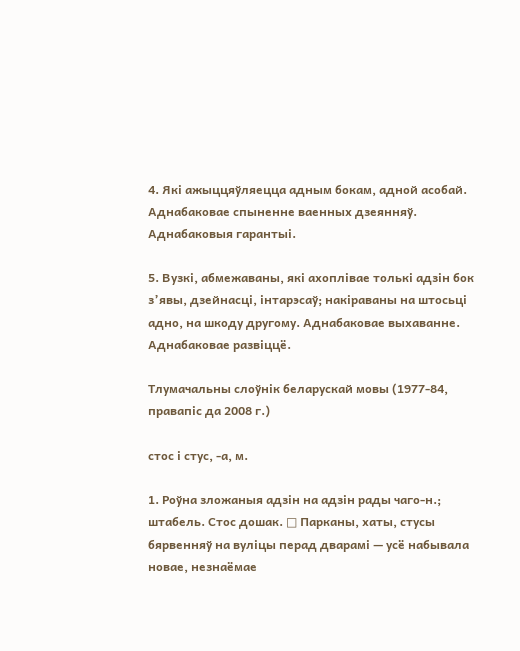4. Які ажыццяўляецца адным бокам, адной асобай. Аднабаковае спыненне ваенных дзеянняў. Аднабаковыя гарантыі.

5. Вузкі, абмежаваны, які ахоплівае толькі адзін бок з’явы, дзейнасці, інтарэсаў; накіраваны на штосьці адно, на шкоду другому. Аднабаковае выхаванне. Аднабаковае развіццё.

Тлумачальны слоўнік беларускай мовы (1977-84, правапіс да 2008 г.)

стос і стус, ‑а, м.

1. Роўна зложаныя адзін на адзін рады чаго‑н.; штабель. Стос дошак. □ Парканы, хаты, стусы бярвенняў на вуліцы перад дварамі — усё набывала новае, незнаёмае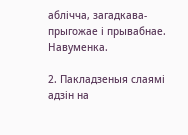аблічча, загадкава-прыгожае і прывабнае. Навуменка.

2. Пакладзеныя слаямі адзін на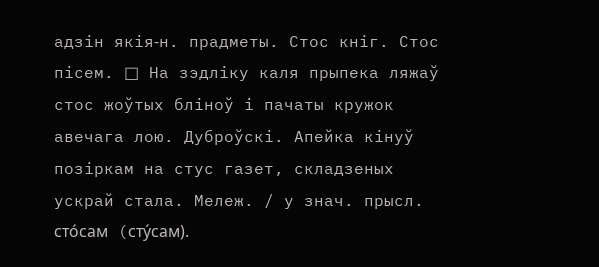адзін якія‑н. прадметы. Стос кніг. Стос пісем. □ На зэдліку каля прыпека ляжаў стос жоўтых бліноў і пачаты кружок авечага лою. Дуброўскі. Апейка кінуў позіркам на стус газет, складзеных ускрай стала. Мележ. / у знач. прысл. сто́сам (сту́сам).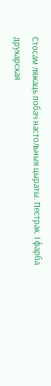Стосам ляжаць побач настольныя цыраты. Пестрак. І фарба друкарская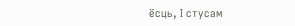ёсць, І стусам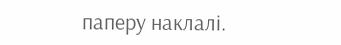паперу наклалі.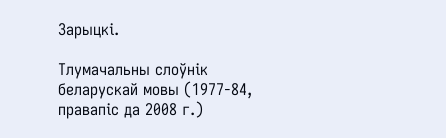Зарыцкі.

Тлумачальны слоўнік беларускай мовы (1977-84, правапіс да 2008 г.)